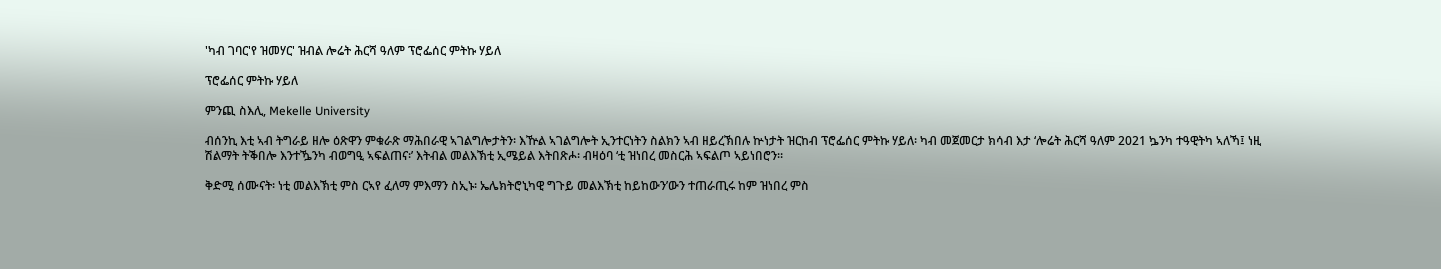'ካብ ገባር'የ ዝመሃር' ዝብል ሎሬት ሕርሻ ዓለም ፕሮፌሰር ምትኩ ሃይለ

ፕሮፌሰር ምትኩ ሃይለ

ምንጪ ስእሊ, Mekelle University

ብሰንኪ እቲ ኣብ ትግራይ ዘሎ ዕጽዋን ምቁራጽ ማሕበራዊ ኣገልግሎታትን፡ እዅል ኣገልግሎት ኢንተርነትን ስልክን ኣብ ዘይረኽበሉ ኵነታት ዝርከብ ፕሮፌሰር ምትኩ ሃይለ፡ ካብ መጀመርታ ክሳብ እታ ‘ሎሬት ሕርሻ ዓለም 2021 ኴንካ ተዓዊትካ ኣለኻ፤ ነዚ ሽልማት ትቕበሎ እንተዄንካ ብወግዒ ኣፍልጠና፡’ እትብል መልእኽቲ ኢሜይል እትበጽሖ፡ ብዛዕባ ‘ቲ ዝነበረ መስርሕ ኣፍልጦ ኣይነበሮን።

ቅድሚ ሰሙናት፡ ነቲ መልእኽቲ ምስ ርኣየ ፈለማ ምእማን ስኢኑ፡ ኤሌክትሮኒካዊ ግጉይ መልእኽቲ ከይከውን’ውን ተጠራጢሩ ከም ዝነበረ ምስ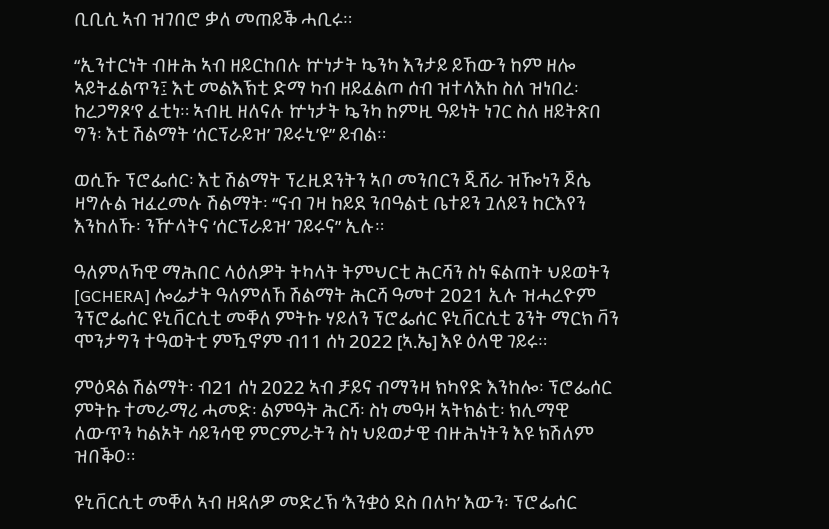ቢቢሲ ኣብ ዝገበሮ ቃለ መጠይቕ ሓቢሩ።

“ኢንተርነት ብዙሕ ኣብ ዘይርከበሉ ኵነታት ኴንካ እንታይ ይኸውን ከም ዘሎ ኣይትፈልጥን፤ እቲ መልእኽቲ ድማ ካብ ዘይፈልጦ ሰብ ዝተላእከ ስለ ዝነበረ፡ ከረጋግጾ’የ ፈቲነ። ኣብዚ ዘለናሉ ኵነታት ኴንካ ከምዚ ዓይነት ነገር ስለ ዘይትጽበ ግን፡ እቲ ሽልማት ‘ሰርፕራይዝ’ ገይሩኒ’ዩ” ይብል።

ወሲኹ ፕሮፌሰር፡ እቲ ሽልማት ፕረዚደንትን ኣቦ መንበርን ጂሸራ ዝዀነን ጆሴ ዛግሉል ዝፈረመሉ ሽልማት፡ “ናብ ገዛ ከይደ ንበዓልቲ ቤተይን ጓለይን ከርእየን እንከለኹ፡ ንዅላትና ‘ሰርፕራይዝ’ ገይሩና” ኢሉ።

ዓለምለኻዊ ማሕበር ላዕለዎት ትካላት ትምህርቲ ሕርሻን ስነ ፍልጠት ህይወትን [GCHERA] ሎሬታት ዓለምለኸ ሽልማት ሕርሻ ዓመተ 2021 ኢሉ ዝሓረዮም ንፕሮፌሰር ዩኒቨርሲቲ መቐለ ምትኩ ሃይለን ፕሮፌሰር ዩኒቨርሲቲ ጌንት ማርክ ቫን ሞንታግን ተዓወትቲ ምዃኖም ብ11 ሰነ 2022 [ኣ.ኤ] እዩ ዕላዊ ገይሩ።

ምዕዳል ሽልማት፡ ብ21 ሰነ 2022 ኣብ ቻይና ብማንዛ ክካየድ እንከሎ፡ ፕሮፌሰር ምትኩ ተመራማሪ ሓመድ፡ ልምዓት ሕርሻ፡ ስነ መዓዛ ኣትክልቲ፡ ክሊማዊ ለውጥን ካልኦት ሳይንሳዊ ምርምራትን ስነ ህይወታዊ ብዙሕነትን እዩ ክሽለም ዝበቕዐ።

ዩኒቨርሲቲ መቐለ ኣብ ዘዳለዎ መድረኽ ‘እንቋዕ ደስ በለካ’ እውን፡ ፕሮፌሰር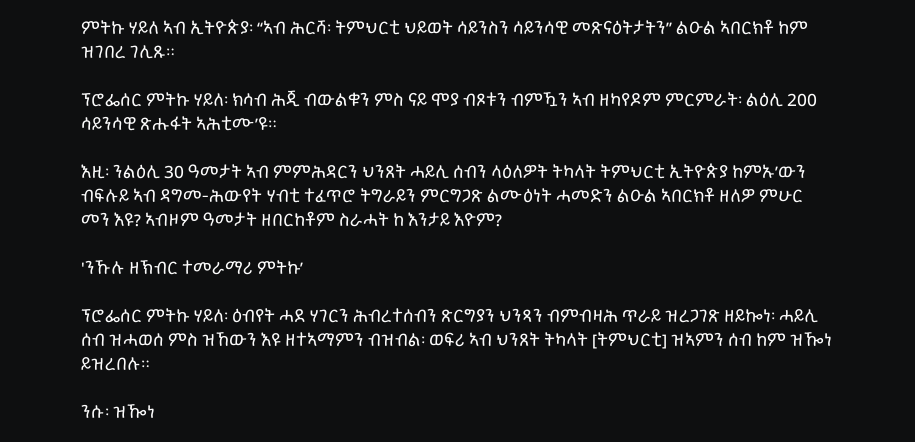ምትኩ ሃይለ ኣብ ኢትዮጵያ፡ “ኣብ ሕርሻ፡ ትምህርቲ ህይወት ሳይንስን ሳይንሳዊ መጽናዕትታትን” ልዑል ኣበርክቶ ከም ዝገበረ ገሊጹ።

ፕሮፌሰር ምትኩ ሃይለ፡ ክሳብ ሕጂ ብውልቁን ምስ ናይ ሞያ ብጾቱን ብምዃን ኣብ ዘካየዶም ምርምራት፡ ልዕሊ 200 ሳይንሳዊ ጽሑፋት ኣሕቲሙ’ዩ።

እዚ፡ ንልዕሊ 30 ዓመታት ኣብ ምምሕዳርን ህንጸት ሓይሊ ሰብን ላዕለዎት ትካላት ትምህርቲ ኢትዮጵያ ከምኡ’ውን ብፍሉይ ኣብ ዳግመ-ሕውየት ሃብቲ ተፈጥሮ ትግራይን ምርግጋጽ ልሙዕነት ሓመድን ልዑል ኣበርክቶ ዘለዎ ምሁር መን እዩ? ኣብዞም ዓመታት ዘበርከቶም ስራሓት ከ እንታይ እዮም?

'ንኹሉ ዘኽብር ተመራማሪ ምትኩ’

ፕሮፌሰር ምትኩ ሃይለ፡ ዕብየት ሓደ ሃገርን ሕብረተሰብን ጽርግያን ህንጻን ብምብዛሕ ጥራይ ዝረጋገጽ ዘይኰነ፡ ሓይሊ ሰብ ዝሓወሰ ምስ ዝኸውን እዩ ዘተኣማምን ብዝብል፡ ወፍሪ ኣብ ህንጸት ትካላት [ትምህርቲ] ዝኣምን ሰብ ከም ዝዀነ ይዝረበሉ።

ንሱ፡ ዝዀነ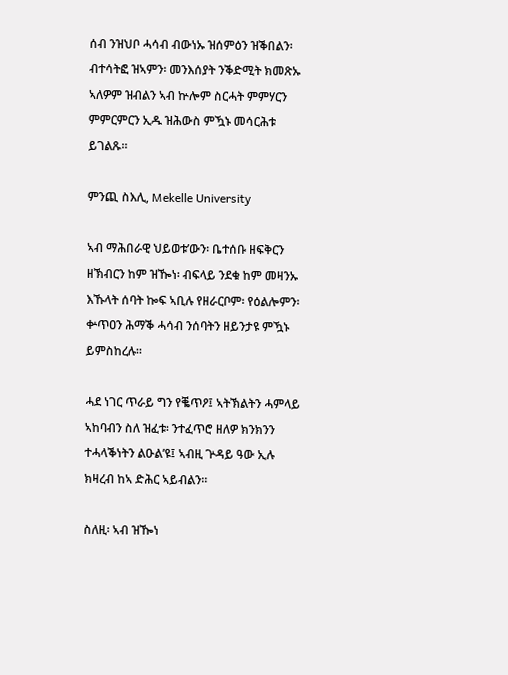ሰብ ንዝህቦ ሓሳብ ብውነኡ ዝሰምዕን ዝቕበልን፡ ብተሳትፎ ዝኣምን፡ መንእሰያት ንቕድሚት ክመጽኡ ኣለዎም ዝብልን ኣብ ኵሎም ስርሓት ምምሃርን ምምርምርን ኢዱ ዝሕውስ ምዃኑ መሳርሕቱ ይገልጹ።

ምንጪ ስእሊ, Mekelle University

ኣብ ማሕበራዊ ህይወቱ’ውን፡ ቤተሰቡ ዘፍቅርን ዘኽብርን ከም ዝዀነ፡ ብፍላይ ንደቁ ከም መዛንኡ እኹላት ሰባት ኰፍ ኣቢሉ የዘራርቦም፡ የዕልሎምን፡ ቍጥዐን ሕማቕ ሓሳብ ንሰባትን ዘይንታዩ ምዃኑ ይምስከረሉ።

ሓደ ነገር ጥራይ ግን የቘጥዖ፤ ኣትኽልትን ሓምላይ ኣከባብን ስለ ዝፈቱ፡ ንተፈጥሮ ዘለዎ ክንክንን ተሓላቕነትን ልዑል’ዩ፤ ኣብዚ ጕዳይ ዓው ኢሉ ክዛረብ ከኣ ድሕር ኣይብልን።

ስለዚ፡ ኣብ ዝዀነ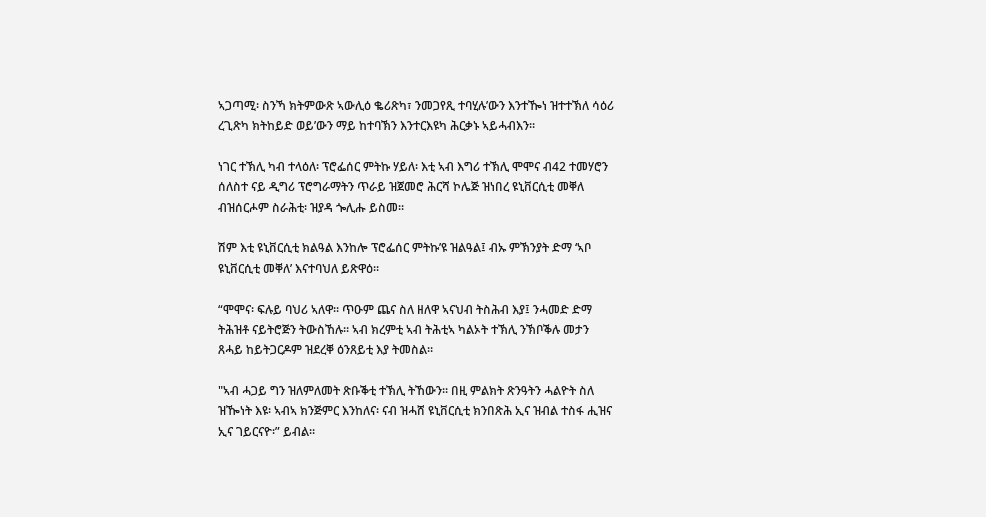ኣጋጣሚ፡ ስንኻ ክትምውጽ ኣውሊዕ ቈሪጽካ፣ ንመጋየጺ ተባሂሉ’ውን እንተዀነ ዝተተኽለ ሳዕሪ ረጊጽካ ክትከይድ ወይ’ውን ማይ ከተባኽን እንተርእዩካ ሕርቃኑ ኣይሓብእን።

ነገር ተኽሊ ካብ ተላዕለ፡ ፕሮፌሰር ምትኩ ሃይለ፡ እቲ ኣብ እግሪ ተኽሊ ሞሞና ብ42 ተመሃሮን ሰለስተ ናይ ዲግሪ ፕሮግራማትን ጥራይ ዝጀመሮ ሕርሻ ኮሌጅ ዝነበረ ዩኒቨርሲቲ መቐለ ብዝሰርሖም ስራሕቲ፡ ዝያዳ ጐሊሑ ይስመ።

ሽም እቲ ዩኒቨርሲቲ ክልዓል እንከሎ ፕሮፌሰር ምትኩ’ዩ ዝልዓል፤ ብኡ ምኽንያት ድማ ‘ኣቦ ዩኒቨርሲቲ መቐለ’ እናተባህለ ይጽዋዕ።

“ሞሞና፡ ፍሉይ ባህሪ ኣለዋ። ጥዑም ጨና ስለ ዘለዋ ኣናህብ ትስሕብ እያ፤ ንሓመድ ድማ ትሕዝቶ ናይትሮጅን ትውስኸሉ። ኣብ ክረምቲ ኣብ ትሕቲኣ ካልኦት ተኽሊ ንኽቦቕሉ መታን ጸሓይ ከይትጋርዶም ዝደረቐ ዕንጸይቲ እያ ትመስል።

"ኣብ ሓጋይ ግን ዝለምለመት ጽቡቕቲ ተኽሊ ትኸውን። በዚ ምልክት ጽንዓትን ሓልዮት ስለ ዝዀነት እዩ፡ ኣብኣ ክንጅምር እንከለና፡ ናብ ዝሓሸ ዩኒቨርሲቲ ክንበጽሕ ኢና ዝብል ተስፋ ሒዝና ኢና ገይርናዮ፡” ይብል።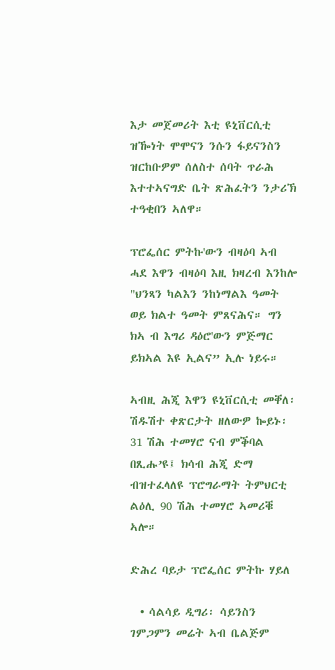እታ መጀመሪት እቲ ዩኒቨርሲቲ ዝዀነት ሞሞናን ንሱን ፋይናንስን ዝርከቡዎም ሰለስተ ሰባት ጥራሕ እተተኣናግድ ቤት ጽሕፈትን ንታሪኽ ተዓቂበን ኣለዋ።

ፕሮፌሰር ምትኩ'ውን ብዛዕባ ኣብ ሓደ እዋን ብዛዕባ እዚ ክዛረብ እንከሎ "ህንጻን ካልእን ንከነማልእ ዓመት ወይ ክልተ ዓመት ምጸናሕና። ግን ክኣ ብ እግሪ ዳዕሮ'ውን ምጅማር ይክኣል እዩ ኢልና” ኢሉ ነይሩ።

ኣብዚ ሕጂ እዋን ዩኒቨርሲቲ መቐለ፡ ሽዱሽተ ቀጽርታት ዘለውዎ ኰይኑ፡ 31 ሽሕ ተመሃሮ ናብ ምቕባል በጺሑ’ዩ፤ ክሳብ ሕጂ ድማ ብዝተፈላለዩ ፕሮግራማት ትምህርቲ ልዕሊ 90 ሽሕ ተመሃሮ ኣመሪቑ ኣሎ።

ድሕረ ባይታ ፕሮፌሰር ምትኩ ሃይለ

  • ሳልሳይ ዲግሪ፡ ሳይንስን ገምጋምን መሬት ኣብ ቤልጅም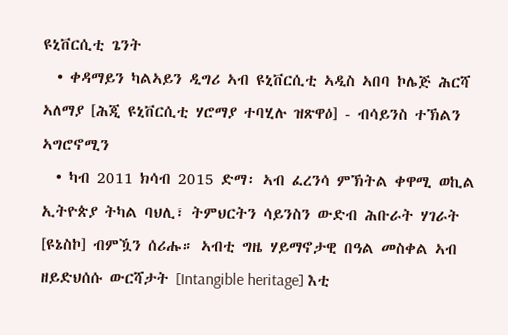ዩኒቨርሲቲ ጌንት
  • ቀዳማይን ካልኣይን ዲግሪ ኣብ ዩኒቨርሲቲ ኣዲስ ኣበባ ኮሌጅ ሕርሻ ኣለማያ [ሕጂ ዩኒቨርሲቲ ሃሮማያ ተባሂሉ ዝጽዋዕ] - ብሳይንስ ተኽልን ኣግሮኖሚን
  • ካብ 2011 ክሳብ 2015 ድማ፡ ኣብ ፈረንሳ ምኽትል ቀዋሚ ወኪል ኢትዮጵያ ትካል ባህሊ፣ ትምህርትን ሳይንስን ውድብ ሕቡራት ሃገራት [ዩኔስኮ] ብምዃን ሰሪሑ። ኣብቲ ግዜ ሃይማኖታዊ በዓል መስቀል ኣብ ዘይድህሰሱ ውርሻታት [Intangible heritage] እቲ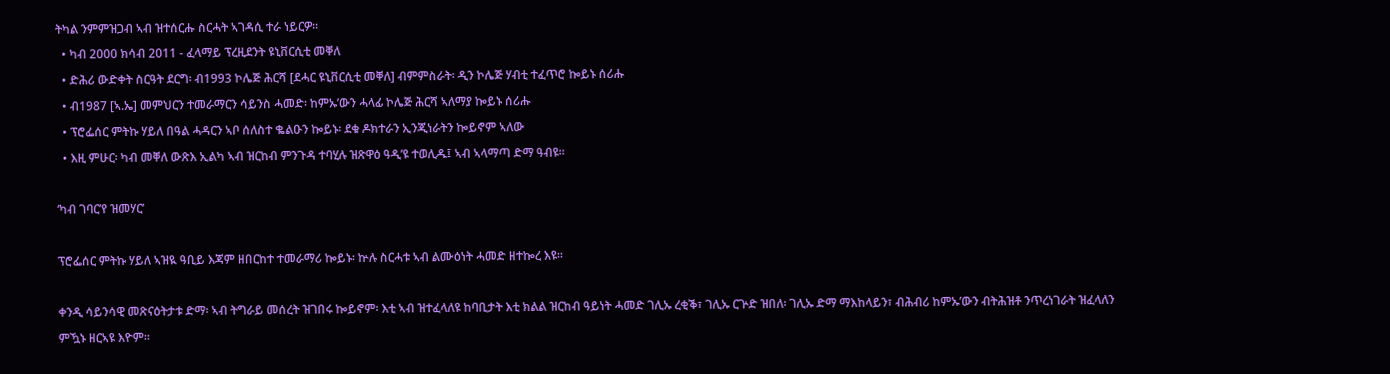ትካል ንምምዝጋብ ኣብ ዝተሰርሑ ስርሓት ኣገዳሲ ተራ ነይርዎ።
  • ካብ 2000 ክሳብ 2011 - ፈላማይ ፕረዚደንት ዩኒቨርሲቲ መቐለ
  • ድሕሪ ውድቀት ስርዓት ደርግ፡ ብ1993 ኮሌጅ ሕርሻ [ደሓር ዩኒቨርሲቲ መቐለ] ብምምስራት፡ ዲን ኮሌጅ ሃብቲ ተፈጥሮ ኰይኑ ሰሪሑ
  • ብ1987 [ኣ.ኤ] መምህርን ተመራማርን ሳይንስ ሓመድ፡ ከምኡ’ውን ሓላፊ ኮሌጅ ሕርሻ ኣለማያ ኰይኑ ሰሪሑ
  • ፕሮፌሰር ምትኩ ሃይለ በዓል ሓዳርን ኣቦ ሰለስተ ቈልዑን ኰይኑ፡ ደቁ ዶክተራን ኢንጂነራትን ኰይኖም ኣለው
  • እዚ ምሁር፡ ካብ መቐለ ውጽእ ኢልካ ኣብ ዝርከብ ምንጉዳ ተባሂሉ ዝጽዋዕ ዓዲ’ዩ ተወሊዱ፤ ኣብ ኣላማጣ ድማ ዓብዩ።

‘ካብ ገባር’የ ዝመሃር’

ፕሮፌሰር ምትኩ ሃይለ ኣዝዪ ዓቢይ እጃም ዘበርከተ ተመራማሪ ኰይኑ፡ ኵሉ ስርሓቱ ኣብ ልሙዕነት ሓመድ ዘተኰረ እዩ።

ቀንዲ ሳይንሳዊ መጽናዕትታቱ ድማ፡ ኣብ ትግራይ መሰረት ዝገበሩ ኰይኖም፡ እቲ ኣብ ዝተፈላለዩ ከባቢታት እቲ ክልል ዝርከብ ዓይነት ሓመድ ገሊኡ ረቂቕ፣ ገሊኡ ርጕድ ዝበለ፡ ገሊኡ ድማ ማእከላይን፣ ብሕብሪ ከምኡ’ውን ብትሕዝቶ ንጥረነገራት ዝፈላለን ምዃኑ ዘርኣዩ እዮም።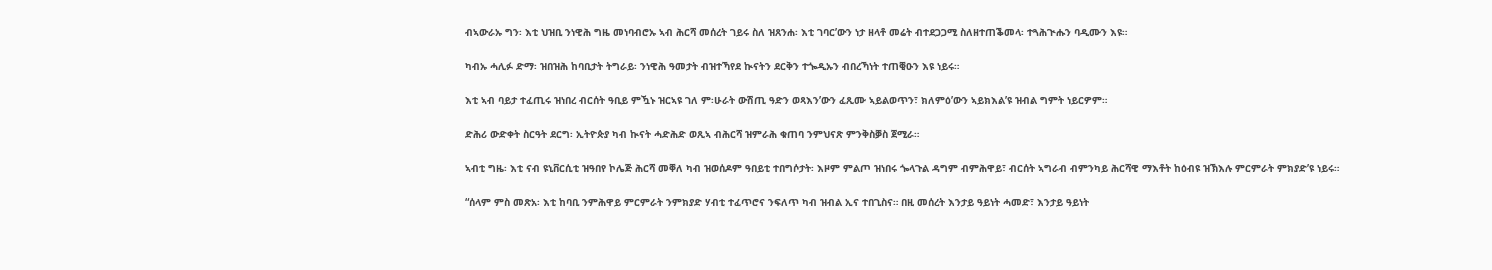ብኣውራኡ ግን፡ እቲ ህዝቢ ንነዊሕ ግዜ መነባብሮኡ ኣብ ሕርሻ መሰረት ገይሩ ስለ ዝጸንሐ፡ እቲ ገባር’ውን ነታ ዘላቶ መሬት ብተደጋጋሚ ስለዘተጠቕመላ፡ ተጓሕጒሑን ባዲሙን እዩ።

ካብኡ ሓሊፉ ድማ፡ ዝበዝሕ ከባቢታት ትግራይ፡ ንነዊሕ ዓመታት ብዝተኻየደ ኲናትን ደርቅን ተጐዲኡን ብበረኻነት ተጠቒዑን እዩ ነይሩ።

እቲ ኣብ ባይታ ተፈጢሩ ዝነበረ ብርሰት ዓቢይ ምዃኑ ዝርኣዩ ገለ ም፡ሁራት ውሽጢ ዓድን ወጻእን’ውን ፈጺሙ ኣይልወጥን፣ ክለምዕ’ውን ኣይክእል’ዩ ዝብል ግምት ነይርዎም።

ድሕሪ ውድቀት ስርዓት ደርግ፡ ኢትዮጵያ ካብ ኲናት ሓድሕድ ወጺኣ ብሕርሻ ዝምራሕ ቁጠባ ንምህናጽ ምንቅስቓስ ጀሚራ።

ኣብቲ ግዜ፡ እቲ ናብ ዩኒቨርሲቲ ዝዓበየ ኮሌጅ ሕርሻ መቐለ ካብ ዝወሰዶም ዓበይቲ ተበግሶታት፡ እዞም ምልጦ ዝነበሩ ጐላጉል ዳግም ብምሕዋይ፣ ብርሰት ኣግራብ ብምንካይ ሕርሻዊ ማእቶት ከዕብዩ ዝኽእሉ ምርምራት ምክያድ’ዩ ነይሩ።

“ሰላም ምስ መጽአ፡ እቲ ከባቢ ንምሕዋይ ምርምራት ንምክያድ ሃብቲ ተፈጥሮና ንፍለጥ ካብ ዝብል ኢና ተበጊስና። በዚ መሰረት እንታይ ዓይነት ሓመድ፣ እንታይ ዓይነት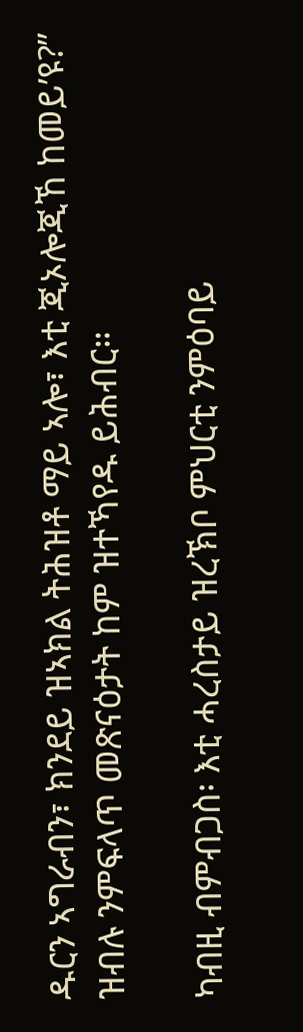ዱርን ኣግራብን፣ ክንደይ ዝኣክል ትሕዝቶ ማይ ኣሎ፣ እቲ ጂኦሎጂኸ ከመይ’ዩ?” ዝብሉ ንምፍላጥ መጽናዕታት ከም ዝተኻየዱ ይሕብር።

ካብዚ ብምብጋስ፡ እቲ ሓረስታይ ዝረኽቦ ምህርቲ ንምዕባይ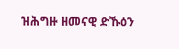ዝሕግዙ ዘመናዊ ድኹዕን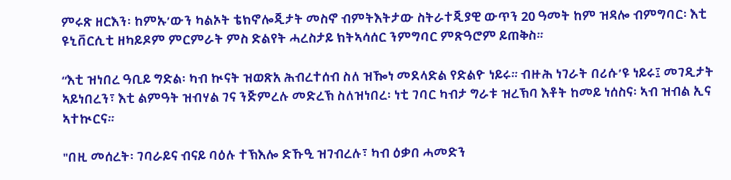ምሩጽ ዘርእን፡ ከምኡ’ውን ካልኦት ቴክኖሎጂታት መስኖ ብምትእትታው ስትራተጂያዊ ውጥን 20 ዓመት ከም ዝዳሎ ብምግባር፡ እቲ ዩኒቨርሲቲ ዘካይዶም ምርምራት ምስ ድልየት ሓረስታይ ክትኣሳሰር ንምግባር ምጽዓሮም ይጠቅስ።

“እቲ ዝነበረ ዓቢይ ግድል፡ ካብ ኲናት ዝወጽአ ሕብረተሰብ ስለ ዝዀነ መደላድል የድልዮ ነይሩ። ብዙሕ ነገራት በሪሱ’ዩ ነይሩ፤ መገዲታት ኣይነበረን፣ እቲ ልምዓት ዝብሃል ገና ንጅምረሉ መድረኽ ስለዝነበረ፡ ነቲ ገባር ካብታ ግራቱ ዝረኽባ እቶት ከመይ ነሰስና፡ ኣብ ዝብል ኢና ኣተኲርና።

"በዚ መሰረት፡ ገባራይና ብናይ ባዕሉ ተኽእሎ ድኹዒ ዝገብረሉ፣ ካብ ዕቃበ ሓመድን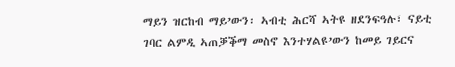ማይን ዝርከብ ማይ’ውን፡ ኣብቲ ሕርሻ ኣትዩ ዘደንፍዓሉ፣ ናይቲ ገባር ልምዲ ኣጠቓቕማ መስኖ እንተሃልዩ’ውን ከመይ ገይርና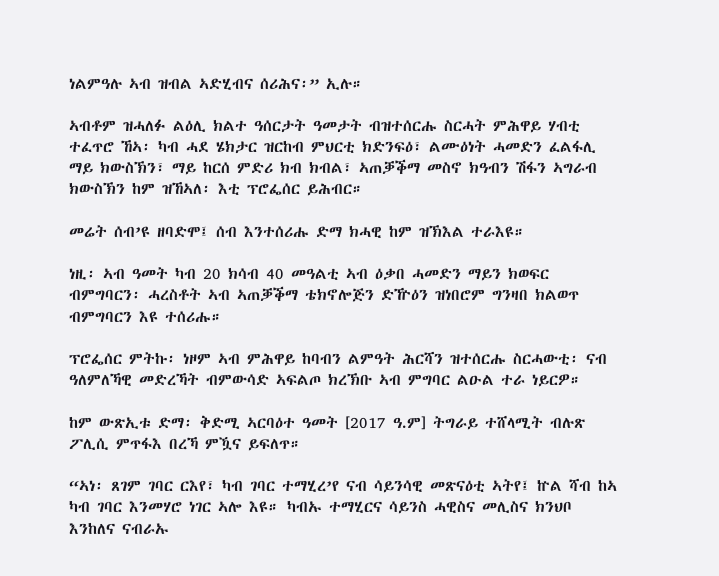ነልምዓሉ ኣብ ዝብል ኣድሂብና ሰሪሕና፡” ኢሉ።

ኣብቶም ዝሓለፉ ልዕሊ ክልተ ዓሰርታት ዓመታት ብዝተሰርሑ ስርሓት ምሕዋይ ሃብቲ ተፈጥሮ ኸኣ፡ ካብ ሓደ ሄክታር ዝርከብ ምህርቲ ክድንፍዕ፣ ልሙዕነት ሓመድን ፈልፋሊ ማይ ክውስኽን፣ ማይ ከርሰ ምድሪ ክብ ክብል፣ ኣጠቓቕማ መስኖ ክዓብን ሽፋን ኣግራብ ክውስኽን ከም ዝኸኣለ፡ እቲ ፕሮፌሰር ይሕብር።

መሬት ሰብ’ዩ ዘባድሞ፤ ሰብ እንተሰሪሑ ድማ ክሓዊ ከም ዝኽእል ተራእዩ።

ነዚ፡ ኣብ ዓመት ካብ 20 ክሳብ 40 መዓልቲ ኣብ ዕቃበ ሓመድን ማይን ክወፍር ብምግባርን፡ ሓረስቶት ኣብ ኣጠቓቕማ ቴክኖሎጅን ድዅዕን ዝነበሮም ግንዛበ ክልወጥ ብምግባርን እዩ ተሰሪሑ።

ፕሮፌሰር ምትኩ፡ ነዞም ኣብ ምሕዋይ ከባብን ልምዓት ሕርሻን ዝተሰርሑ ስርሓውቲ፡ ናብ ዓለምለኻዊ መድረኻት ብምውሳድ ኣፍልጦ ክረኽቡ ኣብ ምግባር ልዑል ተራ ነይርዎ።

ከም ውጽኢቱ ድማ፡ ቅድሚ ኣርባዕተ ዓመት [2017 ዓ.ም] ትግራይ ተሸላሚት ብሉጽ ፖሊሲ ምጥፋእ በረኻ ምዃና ይፍለጥ።

“ኣነ፡ ጸገም ገባር ርእየ፣ ካብ ገባር ተማሂረ’የ ናብ ሳይንሳዊ መጽናዕቲ ኣትየ፤ ኵል ሻብ ከኣ ካብ ገባር እንመሃሮ ነገር ኣሎ እዩ። ካብኡ ተማሂርና ሳይንስ ሓዊስና መሊስና ክንህቦ እንከለና ናብራኡ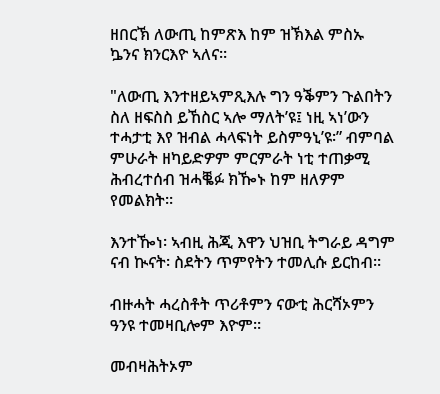ዘበርኽ ለውጢ ከምጽእ ከም ዝኽእል ምስኡ ኴንና ክንርእዮ ኣለና።

"ለውጢ እንተዘይኣምጺእሉ ግን ዓቕምን ጉልበትን ስለ ዘፍስስ ይኸስር ኣሎ ማለት’ዩ፤ ነዚ ኣነ’ውን ተሓታቲ እየ ዝብል ሓላፍነት ይስምዓኒ’ዩ፡” ብምባል ምሁራት ዘካይድዎም ምርምራት ነቲ ተጠቃሚ ሕብረተሰብ ዝሓቘፉ ክዀኑ ከም ዘለዎም የመልክት።

እንተዀነ፡ ኣብዚ ሕጂ እዋን ህዝቢ ትግራይ ዳግም ናብ ኲናት፡ ስደትን ጥምየትን ተመሊሱ ይርከብ።

ብዙሓት ሓረስቶት ጥሪቶምን ናውቲ ሕርሻኦምን ዓንዩ ተመዛቢሎም እዮም።

መብዛሕትኦም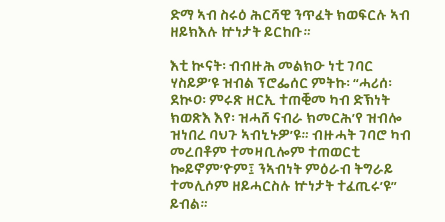ድማ ኣብ ስሩዕ ሕርሻዊ ንጥፈት ክወፍርሉ ኣብ ዘይክእሉ ኵነታት ይርከቡ።

እቲ ኲናት፡ ብብዙሕ መልክዑ ነቲ ገባር ሃስይዎ’ዩ ዝብል ፕሮፌሰር ምትኩ፡ “ሓሪሰ፡ ደኲዐ፡ ምሩጽ ዘርኢ ተጠቒመ ካብ ድኽነት ክወጽእ እየ፡ ዝሓሸ ናብራ ክመርሕ’የ ዝብሎ ዝነበረ ባህጉ ኣብኒኑዎ’ዩ። ብዙሓት ገባሮ ካብ መረበቶም ተመዛቢሎም ተጠወርቲ ኰይኖም’ዮም፤ ንኣብነት ምዕራብ ትግራይ ተመሊሶም ዘይሓርስሉ ኵነታት ተፈጢሩ’ዩ” ይብል።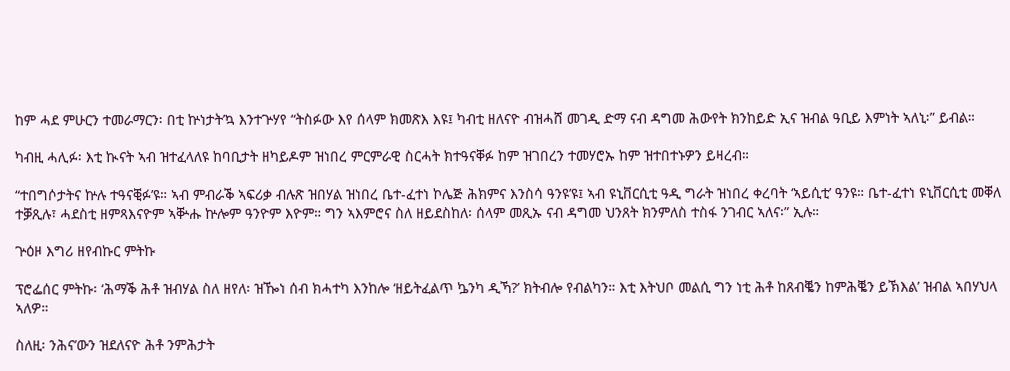ከም ሓደ ምሁርን ተመራማርን፡ በቲ ኵነታት’ኳ እንተጕሃየ “ትስፉው እየ ሰላም ክመጽእ እዩ፤ ካብቲ ዘለናዮ ብዝሓሸ መገዲ ድማ ናብ ዳግመ ሕውየት ክንከይድ ኢና ዝብል ዓቢይ እምነት ኣለኒ፡” ይብል።

ካብዚ ሓሊፉ፡ እቲ ኲናት ኣብ ዝተፈላለዩ ከባቢታት ዘካይዶም ዝነበረ ምርምራዊ ስርሓት ክተዓናቐፉ ከም ዝገበረን ተመሃሮኡ ከም ዝተበተኑዎን ይዛረብ።

“ተበግሶታትና ኵሉ ተዓናቒፉ’ዩ። ኣብ ምብራቕ ኣፍሪቃ ብሉጽ ዝበሃል ዝነበረ ቤተ-ፈተነ ኮሌጅ ሕክምና እንስሳ ዓንዩ’ዩ፤ ኣብ ዩኒቨርሲቲ ዓዲ ግራት ዝነበረ ቀረባት ‘ኣይሲቲ’ ዓንዩ። ቤተ-ፈተነ ዩኒቨርሲቲ መቐለ ተቓጺሉ፣ ሓደስቲ ዘምጻእናዮም ኣቝሑ ኵሎም ዓንዮም እዮም። ግን ኣእምሮና ስለ ዘይደስከለ፡ ሰላም መጺኡ ናብ ዳግመ ህንጸት ክንምለስ ተስፋ ንገብር ኣለና፡” ኢሉ።

ጕዕዞ እግሪ ዘየብኩር ምትኩ

ፕሮፌሰር ምትኩ፡ ‘ሕማቕ ሕቶ ዝብሃል ስለ ዘየለ፡ ዝዀነ ሰብ ክሓተካ እንከሎ ‘ዘይትፈልጥ ኴንካ ዲኻ?’ ክትብሎ የብልካን። እቲ እትህቦ መልሲ ግን ነቲ ሕቶ ከጸብቘን ከምሕቘን ይኽእል’ ዝብል ኣበሃህላ ኣለዎ።

ስለዚ፡ ንሕና’ውን ዝደለናዮ ሕቶ ንምሕታት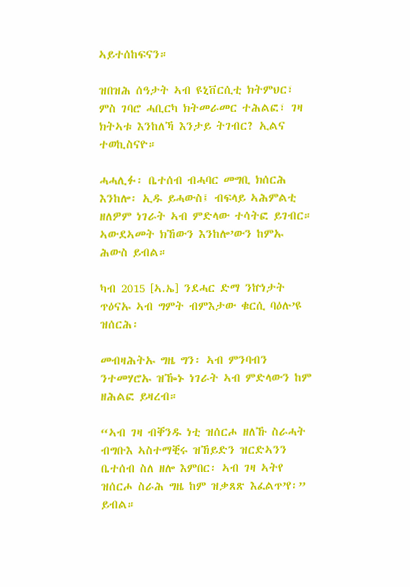ኣይተሰከፍናን።

ዝበዝሕ ሰዓታት ኣብ ዩኒቨርሲቲ ክትምህር፣ ምስ ገባሮ ሓቢርካ ክትመራመር ተሕልፎ፣ ገዛ ክትኣቱ እንከለኻ እንታይ ትገብር? ኢልና ተወኪስናዮ።

ሓሓሊፉ፡ ቤተሰብ ብሓባር መግቢ ክሰርሕ እንከሎ፡ ኢዱ ይሓውስ፤ ብፍላይ ኣሕምልቲ ዘለዎም ነገራት ኣብ ምድላው ተሳትፎ ይገብር። ኣውደኣመት ክኸውን እንከሎ’ውን ከምኡ ሕውስ ይብል።

ካብ 2015 [ኣ.ኤ] ንደሓር ድማ ንኵነታት ጥዕናኡ ኣብ ግምት ብምእታው ቁርሲ ባዕሉ’ዩ ዝሰርሕ፡

መብዛሕትኡ ግዜ ግን፡ ኣብ ምንባብን ንተመሃሮኡ ዝዀኑ ነገራት ኣብ ምድላውን ከም ዘሕልፎ ይዛረብ።

“ኣብ ገዛ ብቐንዱ ነቲ ዝሰርሖ ዘለኹ ስራሓት ብግቡእ ኣስተማቒሩ ዝኸይድን ዝርድኣንን ቤተሰብ ስለ ዘሎ እምበር፡ ኣብ ገዛ ኣትየ ዝሰርሖ ስራሕ ግዜ ከም ዝቃጸጽ እፈልጥ’የ፡” ይብል።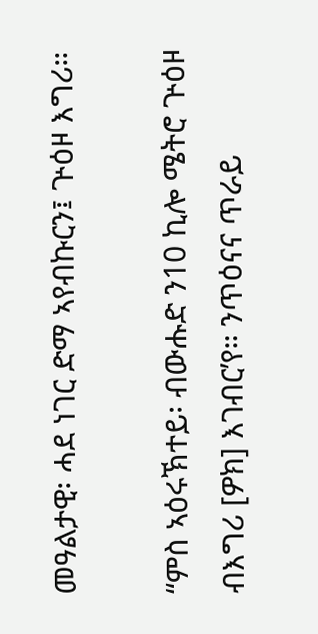መዓልታዊ፡ ሓደ ነገር ድማ ኣየብኩርን፤ ጕዕዞ እግሪ።

“ምስ ኣዕሩኽተይ፡ ብውሑድ ን10 ኪሎ ሜትሮ ጕዕዞ ብእግሪ [ዎክ] እገብር’የ። ንጥዕናና ጥራይ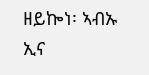ዘይኰነ፡ ኣብኡ ኢና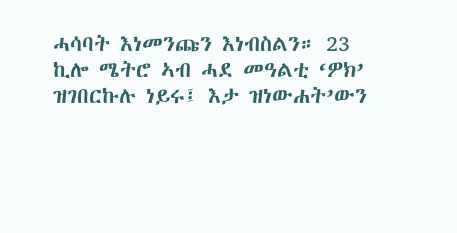ሓሳባት እነመንጩን እነብስልን። 23 ኪሎ ሜትሮ ኣብ ሓደ መዓልቲ ‘ዎክ’ ዝገበርኩሉ ነይሩ፤ እታ ዝነውሐት’ውን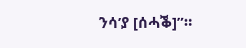ንሳ’ያ [ሰሓቕ]”።